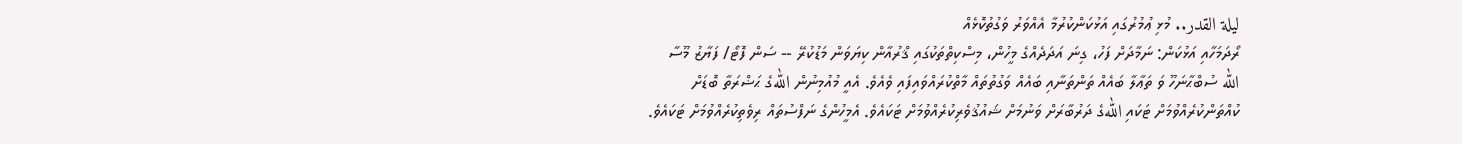ليلة القدر.. މުޅި ޢުމުރުގައި އަޅުކަންކުރުމާ އެއްވަރު ވަގުތުކޮޅެއް
ރޯދަމަހާއި އަޅުކަން: ނަމާދަށް ފަހު، ގިނަ އަދަދެއްގެ މީހުން، މިސްކިތްތަކުގައި ޤްރުއާން ކިޔަވަން މަޑުކުރޭ -- ސަން ފޮޓޯ/ ފަޔާޒު މޫސާ
الله ސުބްޙާނަހޫ ވަ ތަޢާލާ ބައެއް ތަންތަނާއި ބައެއް ވަގުތުތައް މާތްކުރައްވައިފައި ވެއެވެ. އެއީ މުއުމިނުން اللهގެ ޙަޟްރަތާ ބޮޑަށް ކުއްތަންކުރެއްވުމަށް ޓަކައި اللهގެ ދަރުބާރަށް ވަނުމަށް ޝައުޤުވެރިކުރެއްވުމަށް ޓަކައެވެ. އެމީހުންގެ ނަފްސުތައް ރިވެތިކުރެއްވުމަށް ޓަކައެވެ.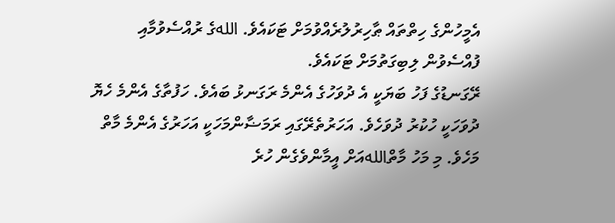އެމީހުންގެ ހިތްތައް ޠާހިރުލުރެއްވުމަށް ޓަކައެވެ. اللهގެ ރުއްސެވުމާއި ފުއްސެވުން ލިބިގަތުމަށް ޓަކައެވެ.
ރޭގަނޑުގެ ފަހު ބަޔަކީ އެ ދުވަހުގެ އެންމެ ރަގަނޅު ބައެވެ. ހަފުތާގެ އެންމެ ހެޔޮ ދުވަހަކީ ހުކުރު ދުވަހެވެ. އަހަރުތެރޭގައި ރަމަޟާންމަހަކީ އަހަރުގެ އެންމެ މާތް މަހެވެ. މި މަހު މާތްاللهއަށް އީމާންވެގެން ހުރެ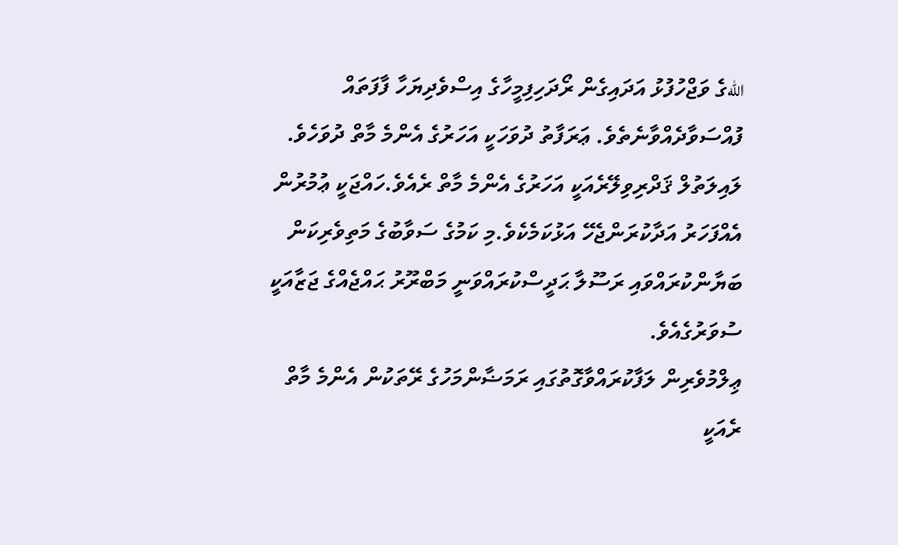اللهގެ ވަޖްހުފުޅު އަދައިގެން ރޯދަހިފިމީހާގެ އިސްވެދިޔަހާ ފާފަތައް ފުއްސަވާދެއްވާނެތެވެ. ޢަރަފާތު ދުވަހަކީ އަހަރުގެ އެންމެ މާތް ދުވަހެވެ. ލައިލަތުލް ޤަދްރިވިލޭރެއަކީ އަހަރުގެ އެންމެ މާތް ރެއެވެ.ހައްޖަކީ ޢުމުރުން އެއްފަހަރު އަދާކުރަންޖެހޭ އަޅުކަމެކެވެ.މި ކަމުގެ ސަވާބުގެ މަތިވެރިކަން ބަޔާންކުރައްވައި ރަސޫލާ ޙަދީސްކުރައްވަނީ މަބްރޫރު ޙައްޖެއްގެ ޖަޒާއަކީ ސުވަރުގެއެވެ.
ޢިލްމުވެރިން ލަފާކުރައްވާގޮތުގައި ރަމަޟާންމަހުގެ ރޭތަކުން އެންމެ މާތް ރެއަކީ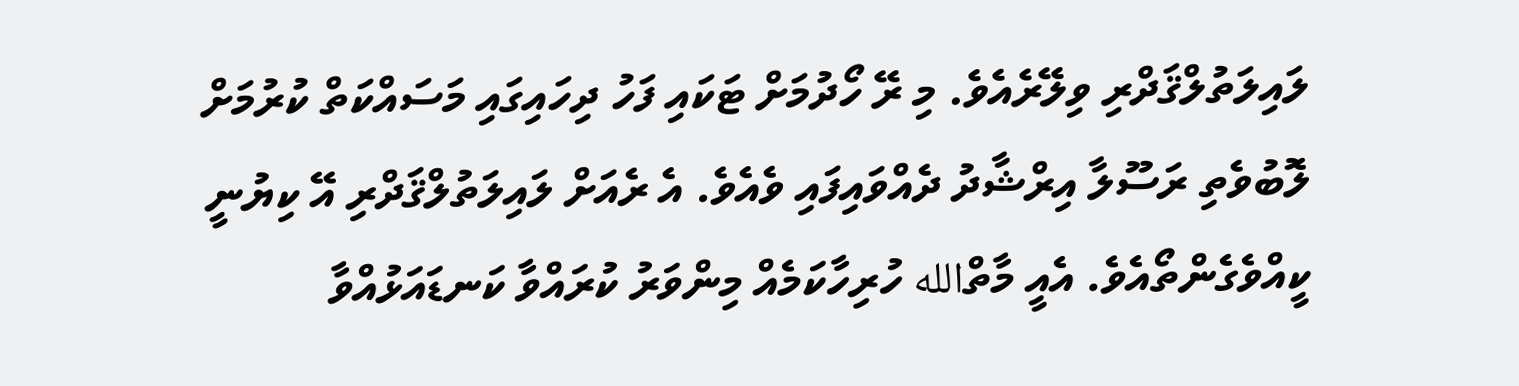ލައިލަތުލްޤަދްރި ވިލޭރެއެވެ. މި ރޭ ހޯދުމަށް ޓަކައި ފަހު ދިހައިގައި މަސައްކަތް ކުރުމަށް ލޮބުވެތި ރަސޫލާ އިރްޝާދު ދެއްވައިފައި ވެއެވެ. އެ ރެއަށް ލައިލަތުލްޤަދްރި އޭ ކިޔުނީ ކީއްވެގެންތޯއެވެ. އެއީ މާތްالله ހުރިހާކަމެއް މިންވަރު ކުރައްވާ ކަނޑައަޅުއްވާ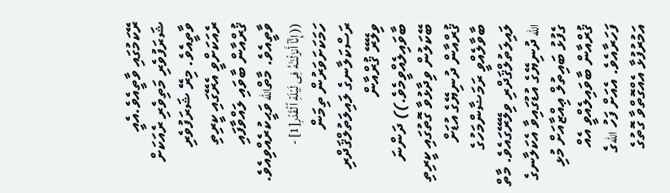ރޭކަމުގައި ވާތީއެވެ.އެއީ ޝަރަފުވެރި މަތިވެރި ރެއަކަށް ވާތީއެވެ. މިރޭ ޝަރަފުވެރި ރެއަކަށްވީ އެރޭގައި ކީރިތި ޤުރްއާން ބާވައި ލައްވާފައި ވާތީއެވެ. މާތްالله ވަޙީކުރެއްވިއެވެ. (( إِنَّآ أَنزَلْنَـٰهُ فِى لَيْلَةِ ٱلْقَدْرِ[1] - ހަމަކަށަވަރުން ތިމަން ރަސްކަލާނގެ ލައިލަތުލްޤަދްރި ވިލޭރޭ ޤުރްއާން ބާވައިލެއްވީމެވެ.)) ދަންނަ ބޭކަލުން ވިދާޅުވާ ގޮތުގައި ކީރިތި ޤުރްއާން ދުނިޔޭގެ އުޑަށް ބާވާލެއްވީ ރަމަޟާންމަހުގެ ލައިލަތުލްޤަދްރި ވިލޭރޭގައެވެ. މާތް الله ދުނިޔޭގެ އުޑުގައިވާ އެކަލާނގެ ގެފުޅު ބައިތުލް ޢިއްޒާއަށް މުޅި ޤުރްއާން ބާވައިލެއްވީ އެއް ފަހަރާއެވެ. އެއަށް ފަހު اللهގެ އަމުރުފުޅާ އެއްގޮތްވާ ގޮތުގެ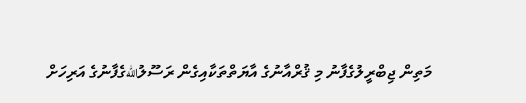މަތިން ޖިބްރީލުގެފާނު މި ޤުރްއާނުގެ އާޔަތްތަކާއިގެން ރަސޫލުاللهގެފާނުގެ އަރިހަށް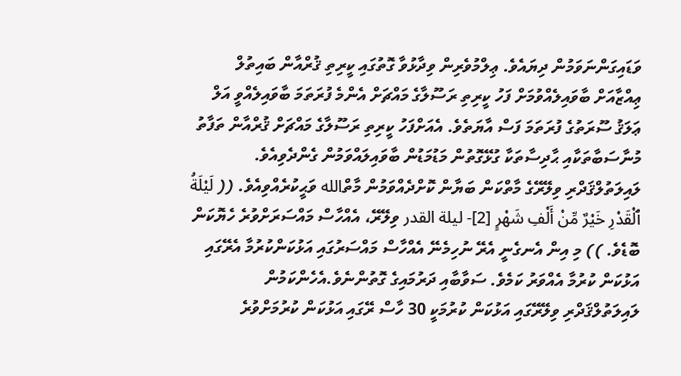ވަޑައިގަންނަވަމުން ދިޔައެވެ. ޢިލްމުވެރިން ވިދާޅުވާ ގޮތުގައި ކީރިތި ޤުރްއާން ބައިތުލް ޢިއްޒާއަށް ބާވައިލެއްވުމަށް ފަހު ކީރިތި ރަސޫލާގެ މައްޗަށް އެންމެ ފުރަތަމަ ބާވައިލެއްވީ އަލް ޢަލަޤު ސޫރަތުގެ ފުރަތަމަ ފަސް އާޔަތެވެ. އެއަށްފަހު ކީރިތި ރަސޫލާގެ މައްޗަށް ޤުރްއާން ތަފާތު މުނާސަބާތަކާއި ޙާދިސާތަކާ ގުޅޭގޮތުން މަޑުމަޑުން ބާވައިލައްވަމުން ގެންދެވިއެވެ.
ލައިލަތުލްޤަދްރި ވިލޭރޭގެ މާތްކަން ބަޔާން ކޮށްދެއްވަމުން މާތްالله ވަޙީކުރެއްވިއެވެ. (( لَيْلَةُ ٱلْقَدْرِ خَيْرٌ مِّنْ أَلْفِ شَهْرٍ [2]- ليلة القدر ވިލޭރޭ، އެއްހާސް މައްސަރަށްވުރެ ހެޔޮކަން ބޮޑެވެ. )) މި އިން އެނގެނީ އެރޭ ނުހިމެނޭ އެއްހާސް މައްސަރުގައި އަޅުކަންކުރުމާ އެރޭގައި އަޅުކަން ކުރުމާ އެއްވަރު ކަމެވެ. ސަވާބާއި ދަރުމައިގެ ގޮތުންނެވެ.އެހެންކަމުން ލައިލަތުލްޤަދްރި ވިލޭރޭގައި އަޅުކަން ކުރުމަކީ 30 ހާސް ރޭގައި އަޅުކަން ކުރުމަށްވުރެ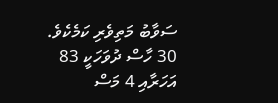ސަވާބު މަތިވެރި ކަމެކެވެ. 30 ހާސް ދުވަހަކީ 83 އަހަރާއި 4 މަސް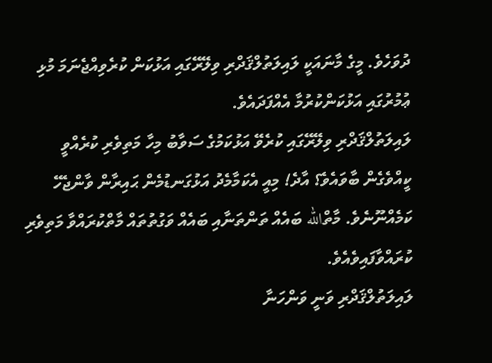ދުވަހެވެ. މީގެ މާނައަކީ ލައިލަތުލްޤަދްރި ވިލޭރޭގައި އަޅުކަން ކުރެވިއްޖެނަމަ މުޅި ޢުމުރުގައި އަޅުކަންކުރުމާ އެއްފަދައެވެ.
ލައިލަތުލްޤަދްރި ވިލޭރޭގައި ކުރެވޭ އަޅުކަމުގެ ސަވާބު މިހާ މަތިވެރި ކުރެއްވީ ކީއްވެގެން ބާވައެވެ؟ އާދެ! މިއީ އެކަމާމެދު އަޅުގަނޑުމެން ޙައިރާން ވާންޖެހޭ ކަމެއްނޫނެވެ. މާތްالله ބައެއް ތަންތަނާއި ބައެއް ވަގުތުތައް މާތްކުރައްވާ މަތިވެރި ކުރައްވާފައިވެއެވެ.
ލައިލަތުލްޤަދްރި ވަނީ ވަންހަނާ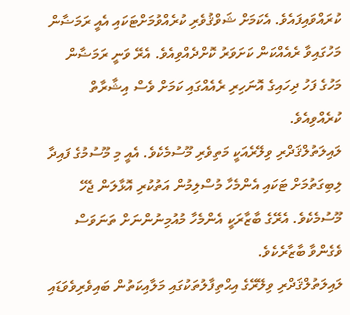ކުރައްވައިފައެވެ. އެކަމަށް ޝަވްޤުވެރި ކުރެއްވުމަށްޓަކައި އެއީ ރަމަޟާން މަހުގައިވާ ރެއެއްކަން ކަށަވަރު ކޮށްދެއްވިއެވެ. އެރޭ ވަނީ ރަމަޟާން މަހުގެ ފަހު ދިހައިގެ އޮނަހިރި ރެއެއްގައި ކަމަށް ވެސް އިޝާރާތް ކުރެއްވިއެވެ.
ލައިލަތުލްޤަދްރި ވިލޭރެއަކީ މަތިވެރި މޫސުމެކެވެ. އެއީ މި މޫސުމުގެ ފައިދާ ލިބިގަތުމަށް ޓަކައި އެންމެހާ މުސްލިމުން އަތުކުރި އޮޅާލަން ޖެހޭ މޫސުމެކެވެ. އެރޭގެ ބާޒާރަކީ އެންމެހާ މުއުމިނުންނަށް ތަނަވަސް ވެގެންވާ ބާޒާރެކެވެ.
ލައިލަތުލްޤަދްރި ވިލޭރޭގެ އިޙްތިފާލުތަކުގައި މަލާއިކަތުން ބައިވެރިވެވަޑައި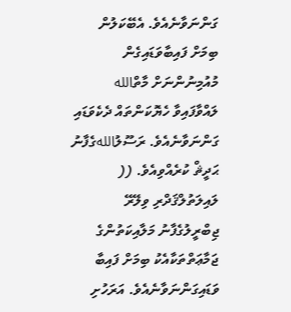ގަންނަވާނެއެވެ. އެބޭކަލުން ބިމަށް ފައިބާވަޑައިގެން މުއުމިނުންނަށް މާތްالله ލައްވާފައިވާ ހެޔޮކަންތައް ދެކެވަޑައި ގަންނަވާނެއެވެ. ރަސޫލުاللهގެފާނު ޙަދީޘް ކުރެއްވިއެވެ. (( ލައިލަތުލްޤަދްރި ވިލޭރޭ ޖިބްރީލުގެފާނު މަލާއިކަތުންގެ ޖަމާޢަތްތަކާއެކު ބިމަށް ފައިބާ ވަޑައިގަންނަވާނެއެވެ. އަރަހުށި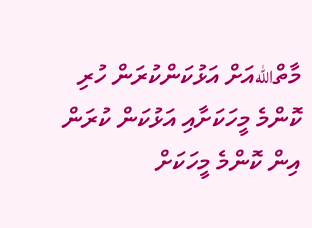މާތްاللهއަށް އަޅުކަންކުރަން ހުރި ކޮންމެ މީހަކަށާއި އަޅުކަން ކުރަން އިން ކޮންމެ މީހަކަށް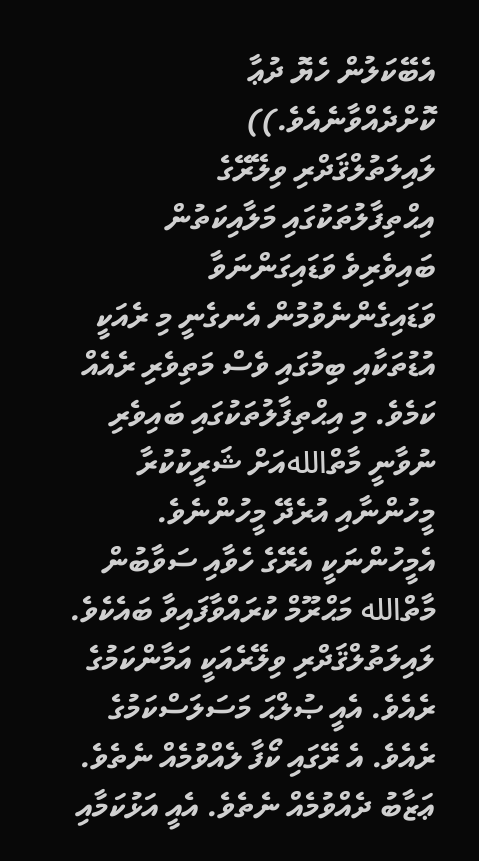އެބޭކަލުން ހެޔޮ ދުޢާ ކޮށްދެއްވާނެއެވެ.))
ލައިލަތުލްޤަދްރި ވިލޭރޭގެ އިޙްތިފާލުތަކުގައި މަލާއިކަތުން ބައިވެރިވެ ވަޑައިގަންނަވާ ވަޑައިގެންނެވުމުން އެނގެނީ މި ރެއަކީ އުޑުތަކާއި ބިމުގައި ވެސް މަތިވެރި ރެއެއް ކަމެވެ. މި އިޙްތިފާލުތަކުގައި ބައިވެރި ނުވާނީ މާތްاللهއަށް ޝަރީކުކުރާ މީހުންނާއި އުރެދޭ މީހުންނެވެ. އެމީހުންނަކީ އެރޭގެ ހެވާއި ސަވާބުން މާތްالله މަޙްރޫމް ކުރައްވާފައިވާ ބައެކެވެ.
ލައިލަތުލްޤަދްރި ވިލޭރެއަކީ އަމާންކަމުގެ ރެއެވެ. އެއީ ޞުލްޙަ މަސަލަސްކަމުގެ ރެއެވެ. އެ ރޭގައި ކޯފާ ލެއްވުމެއް ނެތެވެ. ޢަޒާބު ދެއްވުމެއް ނެތެވެ. އެއީ އަޅުކަމާއި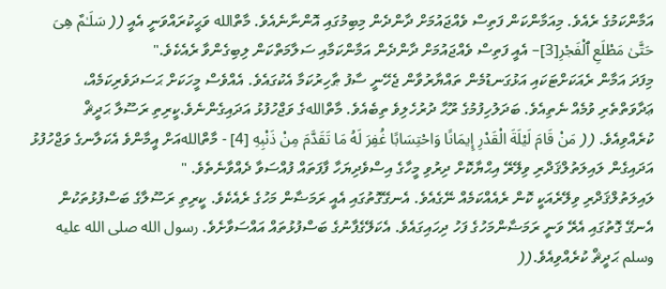އަމާންކަމުގެ ރެއެވެ. މިއަމާންކަން ފަތިސް ވެއްޖައުމަށް ދާންދެން މިބިމުގައި އޮންނާނެއެވެ. މާތްالله ވަޙީކުރައްވަނީ އެއީ (( سَلَـٰمٌ هِىَ حَتَّىٰ مَطْلَعِ ٱلْفَجْرِ[3]– އެއީ ފަތިސް ވެއްޖައުމަށް ދާންދެން އަމާންކަމާއި ސަލާމަތްކަން ލިބިގެންވާ ރެއެކެވެ."
މިފަދަ އަމާން ރެއަކަށްޓަކައި އަޅުގަނޑުމެން ތައްޔާރުވާން ޖެހޭނީ ސާފު ޠާހިރުކަމާ އެކުގައެވެ. އެއްވެސް މީހަކަށް ޙަސަދަވެރިކަމެއް، ޢަދާވަތްތެރި ވުމެއް ނެތިއެވެ. ބަދަލުހިފުމުގެ ރޫޙާ ދުރުހެލިވެ ތިބެއެވެ. މާތްاللهގެ ވަޖްހުފުޅު އަދައިގެންނެވެ.ކީރިތި ރަސޫލާ ޙަދީޘް ކުރެއްވިއެވެ. (( مَنْ قَامَ لَيْلَةَ الْقَدْرِ إِيمَانًا وَاحْتِسَابًا غُفِرَ لَهُ مَا تَقَدَّمَ مِنْ ذَنْبِهِ [4] - މާތްاللهއަށް އީމާންވެ އެކަލާނގެ ވަޖްހުފުޅު އަދައިގެން ލައިލަތުލްޤަދްރި ވިލޭރޭ އިޙްޔާކޮށް ދިރުވި މީހާގެ އިސްވެދިޔަހާ ފާފަތައް ފުއްސަވާ ދެއްވާނެތެވެ. "
ލައިލަތުލްޤަދްރި ވިލޭރެއަކީ ކޮން ރެއެއްކަމެއް ނޭގެއެވެ. އެނގޭގޮތުގައި އެއީ ރަމަޟާން މަހުގެ ރެއެކެވެ. ކީރިތި ރަސޫލާގެ ބަސްފުޅުތަކުން އެނގޭ ގޮތުގައި އެރޭ ވަނީ ރަމަޟާންމަހުގެ ފަހު ދިހައިގައެވެ. އެކަލޭގެފާނުގެ ބަސްފުޅުތައް އައްސަވާށެވެ. رسول الله صلى الله عليه وسلم ޙަދީޘް ކުރެއްވިއެވެ.((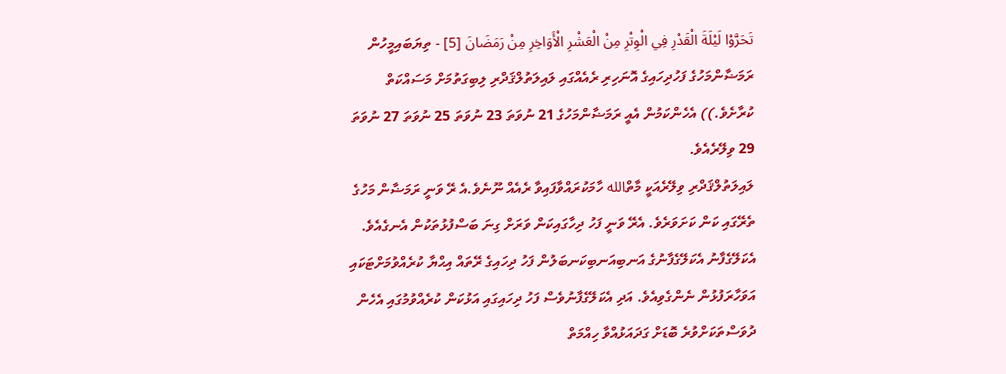تَحَرَّوْا لَيْلَةَ الْقَدْرِ فِي الْوِتْرِ مِنْ الْعَشْرِ الْأَوَاخِرِ مِنْ رَمَضَانَ [5] - ތިޔަބައިމީހުން ރަމަޟާންމަހުގެ ފަހުދިހައިގެ އޮނަހިރި ރެއެއްގައި ލައިލަތުލްޤަދްރި ލިބިގަތުމަށް މަސައްކަތް ކުރާށެވެ.)) އެހެންކަމުން އެއީ ރަމަޟާންމަހުގެ 21 ނުވަތަ 23 ނުވަތަ 25 ނުވަތަ 27 ނުވަތަ 29 ވިލޭރެއެވެ.
ލައިލަތުލްޤަދްރި ވިލޭރެއަކީ މާތްالله ހާމަކުރައްވާފައިވާ ރެއެއް ނޫނެވެ.އެ ރޭ ވަނީ ރަމަޟާން މަހުގެ ތެރޭގައި ކަން ކަށަވަރެވެ. އެރޭ ވަނީ ފަހު ދިހާގައިކަން ވަރަށް ގިނަ ބަސްފުޅުތަކުން އެނގެއެވެ. އެކަލޭގެފާނު އެކަލޭގެފާނުގެ އަނބިއަނބިކަނބަލުން ފަހު ދިހައިގެ ރޭތައް އިޙްޔާ ކުރެއްވުމަށްޓަކައި އަވަހާރަފުޅުން ނެންގެވިއެވެ. އަދި އެކަލޭގެފާނުވެސް ފަހު ދިހައިގައި އަޅުކަން ކުރެއްވުމުގައި އެހެން ދުވަސްތަކަށްވުރެ ބޮޑަށް ގަދައަޅުއްވާ ހިއްމަތް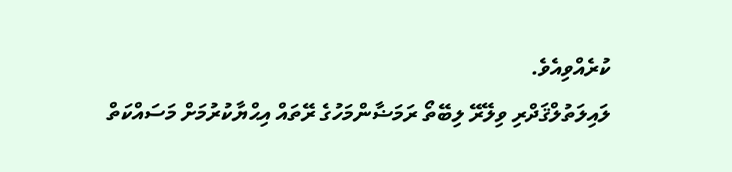ކުރެއްވިއެވެ.
ލައިލަތުލްޤަދްރި ވިލޭރޭ ލިބޭތޯ ރަމަޟާންމަހުގެ ރޭތައް އިޙްޔާކުރުމަށް މަސައްކަތް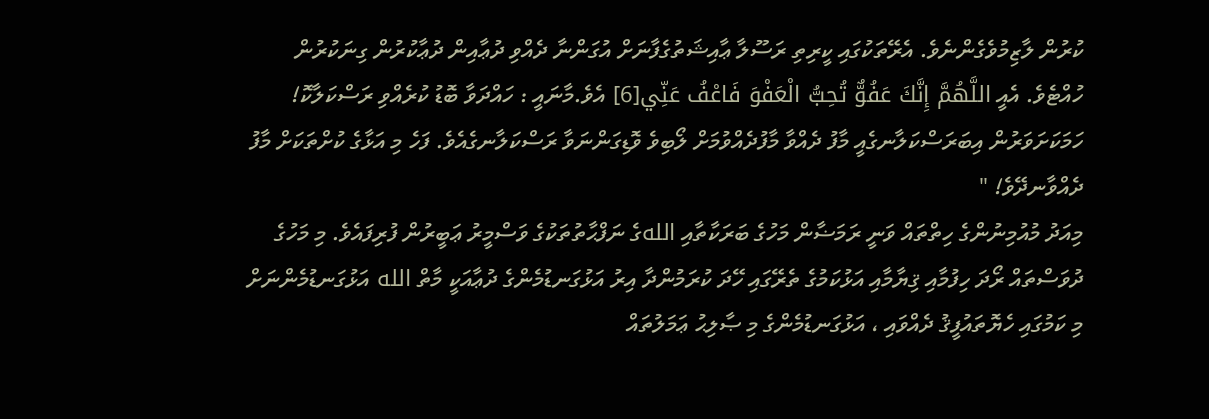ކުރުން ލާޒިމުވެގެންނެވެ. އެރޭތަކުގައި ކީރިތި ރަސޫލާ ޢާއިޝަތުގެފާނަށް އުގަންނާ ދެއްވި ދުޢާއިން ދުޢާކުރުން ގިނަކުރުން ހުއްޓެވެ. އެއީ اللَّهُمَّ إِنَّكَ عَفُوٌّ تُحِبُّ الْعَفْوَ فَاعْفُ عَنِّي[6] އެވެ.މާނައީ : ހައްދަވާ ބޮޑު ކުރެއްވި ރަސްކަލާކޮ! ހަމަކަށަވަރުން އިބަރަސްކަލާނގެއީ މާފު ދެއްވާ މާފުދެއްވުމަށް ލޯބިވެ ވޮޑިގަންނަވާ ރަސްކަލާނގެއެވެ. ފަހެ މި އަޅާގެ ކުށްތަކަށް މާފު ދެއްވާނދޭވެ! "
މިއަދު މުއުމިނުންގެ ހިތްތައް ވަނީ ރަމަޟާން މަހުގެ ބަރަކާތާއި اللهގެ ނަފްޙާތުތަކުގެ ވަސްމީރު ޢަބީރުން ފުރިފައެވެ. މި މަހުގެ ދުވަސްތައް ރޯދަ ހިފުމާއި ޤިޔާމާއި އަޅުކަމުގެ ތެރޭގައި ހޭދަ ކުރަމުންދާ އިރު އަޅުގަނޑުމެންގެ ދުޢާއަކީ މާތް الله އަޅުގަނޑުމެންނަށް މި ކަމުގައި ހެޔޮތައުފީޤު ދެއްވައި ، އަޅުގަނޑުމެންގެ މި ޞާލިޙު ޢަމަލުތައް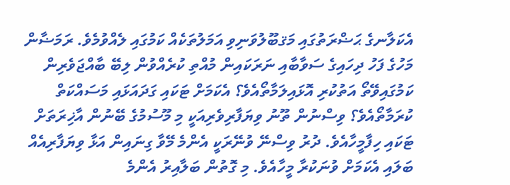އެކަލާނގެ ޙަޟްރަތުގައި މަޤބޫލުވަނިވި އަމަލުތަކެއް ކަމުގައި ލެއްވުމެވެ. ރަމަޟާން މަހުގެ ފަހު ދިހައިގެ ސަވާބާއި ނަރަކައިން މުއްތި ކުރެއްވުން ލިބޭ ބާއްޖަވެރިން ކަމުގައިވޭތޯ އަތުކުރި އޮޅައިލަމާތޯއެވެ؟ އެކަމަށް ޓަކައި ގަދައަޅައި މަސައްކަތް ކުރަމާތޯއެވެ؟ ވިސްނުން ތޫނު ވިޔަފާރިވެރިއަކީ މި މޫސުމުގެ ބޭނުން އާޚިރަތަށް ޓަކައި ހިފާމީހާއެވެ. ދުރު ވިސްނޭ ވުނޭރަކީ އެންމެ މޭވާ ގިނައިން އަޅާ ވިޔަފާރިއެއް ބަލައި އެކަމަށް ވުނަކުރާ މީހާއެވެ. މި ގޮތުން ބަލާއިރު އެންމެ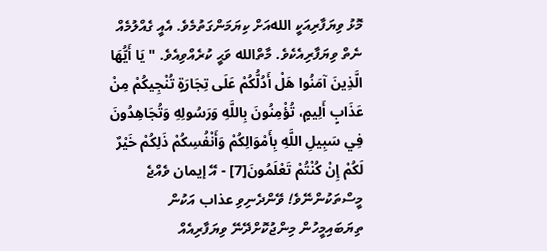މޮޅު ވިޔަފާރިއަކީ اللهއަށް ކިޔަމަންގަތުމެވެ. އެއީ ގެއްލުމެއް ނެތް ވިޔަފާރިއެކެވެ. މާތްالله ވަޙީ ކުރެއްވިއެވެ. " يَا أَيُّهَا الَّذِينَ آمَنُوا هَلْ أَدُلُّكُمْ عَلَى تِجَارَةٍ تُنْجِيكُمْ مِنْ عَذَابٍ أَلِيمٍ، تُؤْمِنُونَ بِاللَّهِ وَرَسُولِهِ وَتُجَاهِدُونَ فِي سَبِيلِ اللَّهِ بِأَمْوَالِكُمْ وَأَنْفُسِكُمْ ذَلِكُمْ خَيْرٌ لَكُمْ إِنْ كُنْتُمْ تَعْلَمُونَ[7] - އޭ إيمان ވެއްޖެ މީސްތަކުންނޭވެ! ވޭންދެނިވި عذاب އަކުން ތިޔަބައިމީހުން މިންޖުކޮށްދޭނޭ ވިޔަފާރިއެއް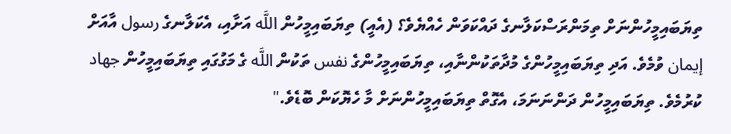ތިޔަބައިމީހުންނަށް ތިމަންރަސްކަލާނގެ ދައްކަވަން ހެއްޔެވެ؟ (އެއީ) ތިޔަބައިމީހުން اللَّه އަށާއި، އެކަލާނގެ رسول އާއަށް إيمان ވުމެވެ. އަދި ތިޔަބައިމީހުންގެ މުދާތަކުންނާއި، ތިޔަބައިމީހުންގެ نفس ތަކުން اللَّه ގެ މަގުގައި ތިޔަބައިމީހުން جهاد ކުރުމެވެ. ތިޔަބައިމީހުން ދަންނަނަމަ، އެގޮތް ތިޔަބައިމީހުންނަށް މާ ހެޔޮކަން ބޮޑެވެ."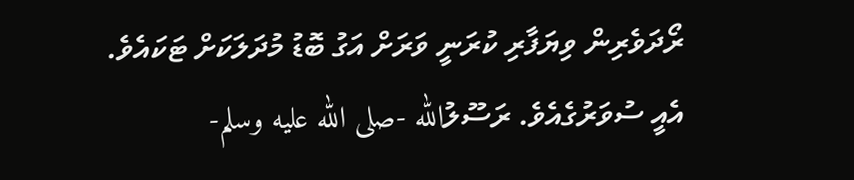ރޯދަވެރިން ވިޔަފާރި ކުރަނީ ވަރަށް އަގު ބޮޑު މުދަލަކަށް ޓަކައެވެ. އެއީ ސުވަރުގެއެވެ. ރަސޫލުالله -صلى الله عليه وسلم-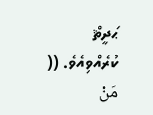ޙަދީޘް ކުރެއްވިއެވެ. (( مَنْ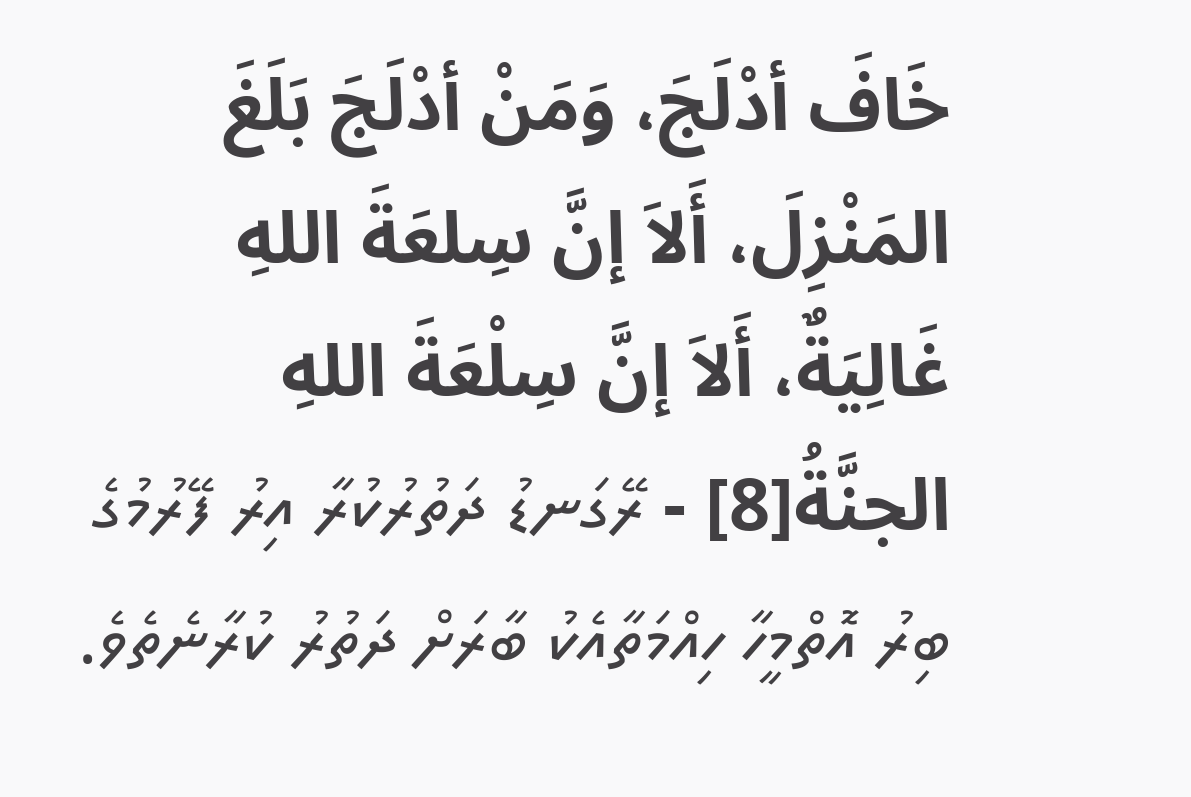خَافَ أدْلَجَ، وَمَنْ أدْلَجَ بَلَغَ المَنْزِلَ، أَلاَ إنَّ سِلعَةَ اللهِ غَالِيَةٌ، أَلاَ إنَّ سِلْعَةَ اللهِ الجنَّةُ[8] - ރޭގަނޑު ދަތުރުކުރާ އިރު ފޭރުމުގެ ބިރު އޮތްމީހާ ހިއްމަތާއެކު ބާރަށް ދަތުރު ކުރާނެތެވެ.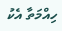ހިއްމަތާ އެކު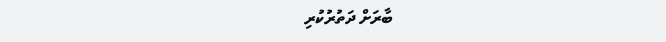ބާރަށް ދަތުރުކުރި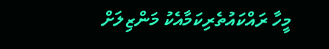މީހާ ރައްކައުތެރިކަމާއެކު މަންޒިލަށް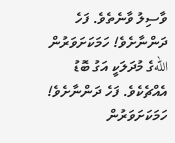ވާސިލު ވާނެތެވެ. ފަހެ ދަންނާށެވެ! ހަމަކަށަވަރުން اللهގެ މުދަލަކީ އަގު ބޮޑު އެއްޗެކެވެ. ފަހެ ދަންނާށެވެ! ހަމަކަށަވަރުން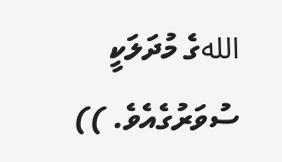اللهގެ މުދަލަކީ ސުވަރުގެއެވެ. ))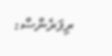ރިފަރެންސް: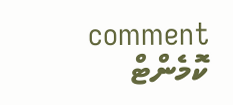comment ކޮމެންޓް